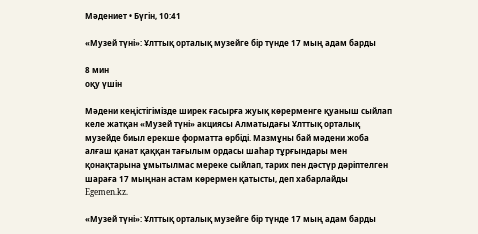Мәдениет • Бүгін, 10:41

«Музей түні»: Ұлттық орталық музейге бір түнде 17 мың адам барды

8 мин
оқу үшін

Мәдени кеңістігімізде ширек ғасырға жуық көрерменге қуаныш сыйлап келе жатқан «Музей түні» акциясы Алматыдағы Ұлттық орталық музейде биыл ерекше форматта өрбіді. Мазмұны бай мәдени жоба алғаш қанат қаққан тағылым ордасы шаһар тұрғындары мен қонақтарына ұмытылмас мереке сыйлап, тарих пен дәстүр дәріптелген шараға 17 мыңнан астам көрермен қатысты, деп хабарлайды Egemen.kz.

«Музей түні»: Ұлттық орталық музейге бір түнде 17 мың адам барды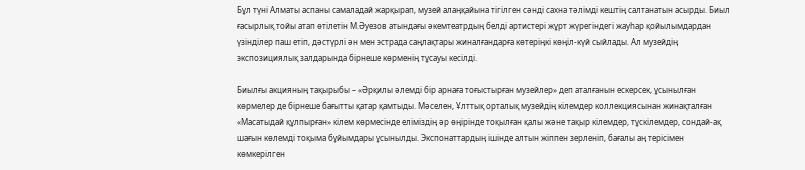Бұл түні Алматы аспаны самаладай жарқырап, музей алаңқайына тігілген сәнді сахна тәлімді кештің салтанатын асырды. Биыл ғасырлық тойы атап өтілетін М.Әуезов атындағы әкемтеатрдың белді артистері жұрт жүрегіндегі жауһар қойылымдардан үзінділер паш етіп, дәстүрлі ән мен эстрада саңлақтары жиналғандарға көтеріңкі көңіл-күй сыйлады. Ал музейдің экспозициялық залдарында бірнеше көрменің тұсауы кесілді.

Биылғы акцияның тақырыбы – «Әрқилы әлемді бір арнаға тоғыстырған музейлер» деп аталғанын ескерсек, ұсынылған көрмелер де бірнеше бағытты қатар қамтыды. Мәселен, Ұлттық орталық музейдің кілемдер коллекциясынан жинақталған «Масатыдай құлпырған» кілем көрмесінде еліміздің әр өңірінде тоқылған қалы және тақыр кілемдер, тұскілемдер, сондай-ақ шағын көлемді тоқыма бұйымдары ұсынылды. Экспонаттардың ішінде алтын жіппен зерленіп, бағалы аң терісімен көмкерілген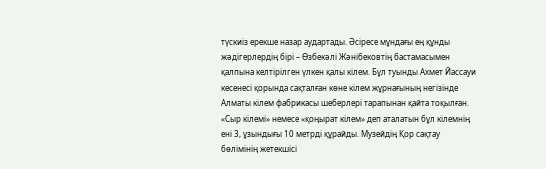түскиіз ерекше назар аудартады. Әсіресе мұндағы ең құнды жәдігерлердің бірі – Өзбекәлі Жәнібековтің бастамасымен қалпына келтірілген үлкен қалы кілем. Бұл туынды Ахмет Йассауи кесенесі қорында сақталған көне кілем жұрнағының негізінде Алматы кілем фабрикасы шеберлері тарапынан қайта тоқылған. «Сыр кілемі» немесе «қоңырат кілем» деп аталатын бұл кілемнің ені 3, ұзындығы 10 метрді құрайды. Музейдің Қор сақтау бөлімінің жетекшісі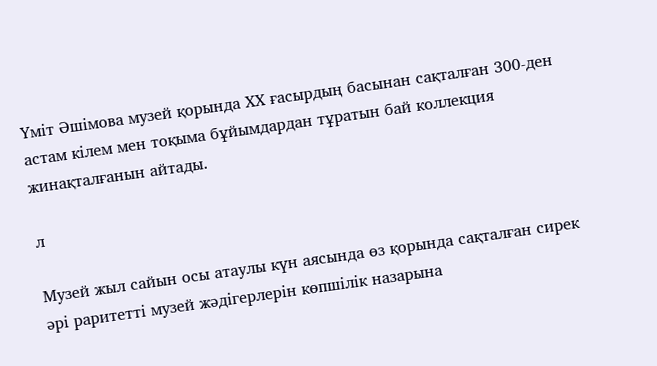Үміт Әшімова музей қорында ХХ ғасырдың басынан сақталған 300-ден астам кілем мен тоқыма бұйымдардан тұратын бай коллекция жинақталғанын айтады.

л

Музей жыл сайын осы атаулы күн аясында өз қорында сақталған сирек әрі раритетті музей жәдігерлерін көпшілік назарына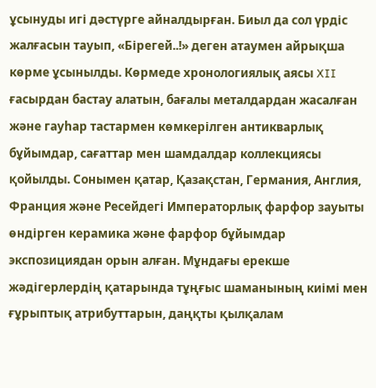ұсынуды игі дәстүрге айналдырған. Биыл да сол үрдіс жалғасын тауып, «Бірегей..!» деген атаумен айрықша көрме ұсынылды. Көрмеде хронологиялық аясы XII ғасырдан бастау алатын, бағалы металдардан жасалған және гауһар тастармен көмкерілген антикварлық бұйымдар, сағаттар мен шамдалдар коллекциясы қойылды. Сонымен қатар, Қазақстан, Германия, Англия, Франция және Ресейдегі Императорлық фарфор зауыты өндірген керамика және фарфор бұйымдар экспозициядан орын алған. Мұндағы ерекше жәдігерлердің қатарында тұңғыс шаманының киімі мен ғұрыптық атрибуттарын, даңқты қылқалам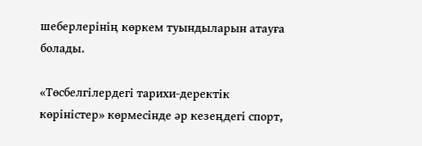шеберлерінің көркем туындыларын атауға болады.

«Төсбелгілердегі тарихи-деректік көріністер» көрмесінде әр кезеңдегі спорт,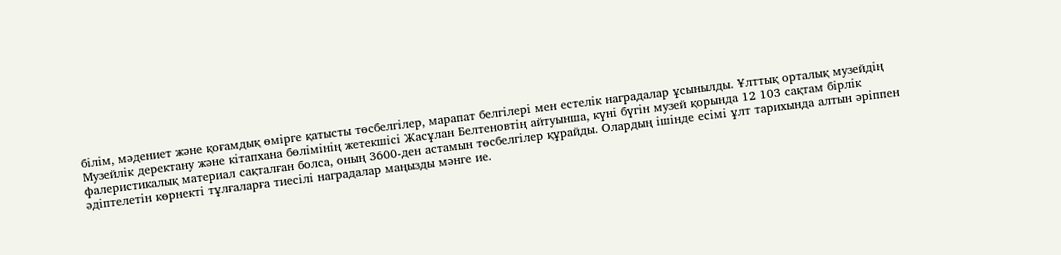білім, мәдениет және қоғамдық өмірге қатысты төсбелгілер, марапат белгілері мен естелік наградалар ұсынылды. Ұлттық орталық музейдің Музейлік деректану және кітапхана бөлімінің жетекшісі Жасұлан Белтеновтің айтуынша, күні бүгін музей қорында 12 103 сақтам бірлік фалеристикалық материал сақталған болса, оның 3600-ден астамын төсбелгілер құрайды. Олардың ішінде есімі ұлт тарихында алтын әріппен әдіптелетін көрнекті тұлғаларға тиесілі наградалар маңызды мәнге ие.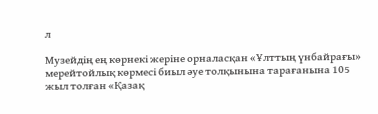л

Музейдің ең көрнекі жеріне орналасқан «Ұлттың үнбайрағы» мерейтойлық көрмесі биыл әуе толқынына тарағанына 105 жыл толған «Қазақ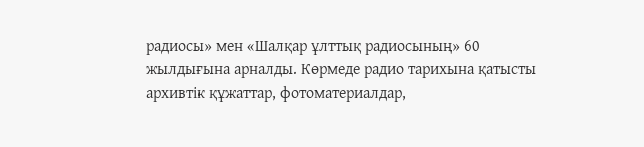радиосы» мен «Шалқар ұлттық радиосының» 60 жылдығына арналды. Көрмеде радио тарихына қатысты архивтік құжаттар, фотоматериалдар,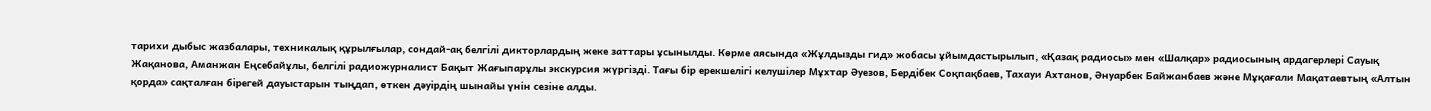тарихи дыбыс жазбалары, техникалық құрылғылар, сондай-ақ белгілі дикторлардың жеке заттары ұсынылды. Көрме аясында «Жұлдызды гид» жобасы ұйымдастырылып, «Қазақ радиосы» мен «Шалқар» радиосының ардагерлері Сауық Жақанова, Аманжан Еңсебайұлы, белгілі радиожурналист Бақыт Жағыпарұлы экскурсия жүргізді. Тағы бір ерекшелігі келушілер Мұхтар Әуезов, Бердібек Соқпақбаев, Тахауи Ахтанов, Әнуарбек Байжанбаев және Мұқағали Мақатаевтың «Алтын қорда» сақталған бірегей дауыстарын тыңдап, өткен дәуірдің шынайы үнін сезіне алды.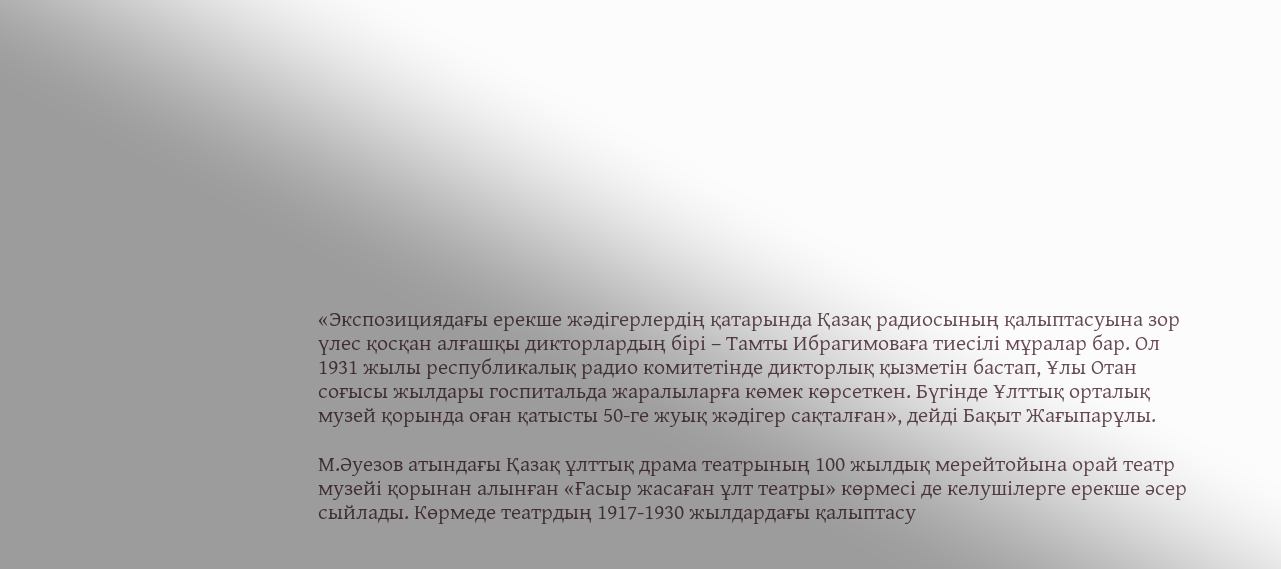«Экспозициядағы ерекше жәдігерлердің қатарында Қазақ радиосының қалыптасуына зор үлес қосқан алғашқы дикторлардың бірі – Тамты Ибрагимоваға тиесілі мұралар бар. Ол 1931 жылы республикалық радио комитетінде дикторлық қызметін бастап, Ұлы Отан соғысы жылдары госпитальда жаралыларға көмек көрсеткен. Бүгінде Ұлттық орталық музей қорында оған қатысты 50-ге жуық жәдігер сақталған», дейді Бақыт Жағыпарұлы.

М.Әуезов атындағы Қазақ ұлттық драма театрының 100 жылдық мерейтойына орай театр музейі қорынан алынған «Ғасыр жасаған ұлт театры» көрмесі де келушілерге ерекше әсер сыйлады. Көрмеде театрдың 1917-1930 жылдардағы қалыптасу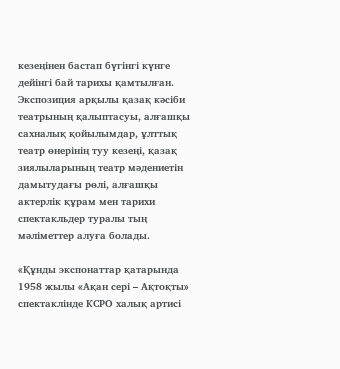кезеңінен бастап бүгінгі күнге дейінгі бай тарихы қамтылған. Экспозиция арқылы қазақ кәсіби театрының қалыптасуы, алғашқы сахналық қойылымдар, ұлттық театр өнерінің туу кезеңі, қазақ зиялыларының театр мәдениетін дамытудағы рөлі, алғашқы актерлік құрам мен тарихи спектакльдер туралы тың мәліметтер алуға болады.

«Құнды экспонаттар қатарында 1958 жылы «Ақан сері – Ақтоқты» спектаклінде КСРО халық артисі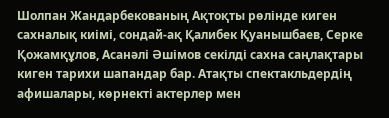Шолпан Жандарбекованың Ақтоқты рөлінде киген сахналық киімі, сондай-ақ Қалибек Қуанышбаев, Серке Қожамқұлов, Асанәлі Әшімов секілді сахна саңлақтары киген тарихи шапандар бар. Атақты спектакльдердің афишалары, көрнекті актерлер мен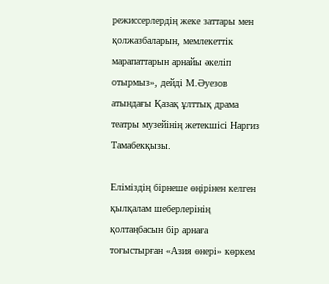режиссерлердің жеке заттары мен қолжазбаларын, мемлекеттік марапаттарын арнайы әкеліп отырмыз», дейді М.Әуезов атындағы Қазақ ұлттық драма театры музейінің жетекшісі Наргиз Тамабекқызы.

Еліміздің бірнеше өңірінен келген қылқалам шеберлерінің қолтаңбасын бір арнаға тоғыстырған «Азия өнері» көркем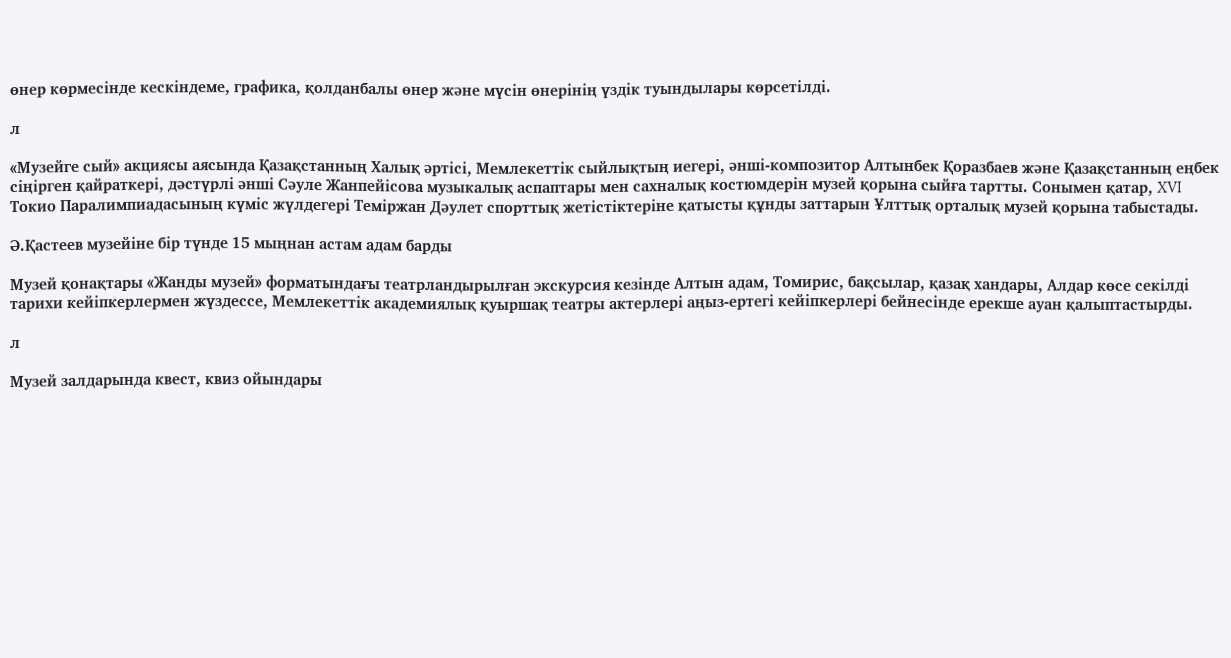өнер көрмесінде кескіндеме, графика, қолданбалы өнер және мүсін өнерінің үздік туындылары көрсетілді.

л

«Музейге сый» акциясы аясында Қазақстанның Халық әртісі, Мемлекеттік сыйлықтың иегері, әнші-композитор Алтынбек Қоразбаев және Қазақстанның еңбек сіңірген қайраткері, дәстүрлі әнші Сәуле Жанпейісова музыкалық аспаптары мен сахналық костюмдерін музей қорына сыйға тартты. Сонымен қатар, XVI Токио Паралимпиадасының күміс жүлдегері Теміржан Дәулет спорттық жетістіктеріне қатысты құнды заттарын Ұлттық орталық музей қорына табыстады.

Ә.Қастеев музейіне бір түнде 15 мыңнан астам адам барды

Музей қонақтары «Жанды музей» форматындағы театрландырылған экскурсия кезінде Алтын адам, Томирис, бақсылар, қазақ хандары, Алдар көсе секілді тарихи кейіпкерлермен жүздессе, Мемлекеттік академиялық қуыршақ театры актерлері аңыз-ертегі кейіпкерлері бейнесінде ерекше ауан қалыптастырды.

л

Музей залдарында квест, квиз ойындары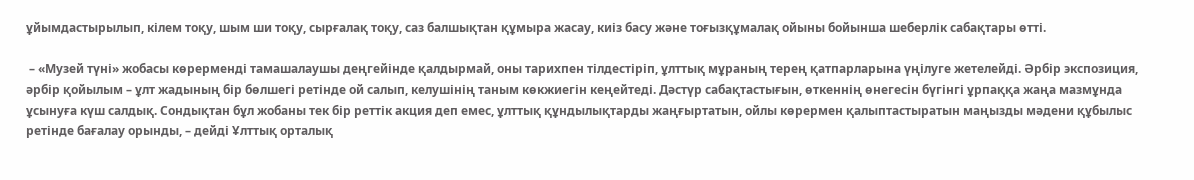ұйымдастырылып, кілем тоқу, шым ши тоқу, сырғалақ тоқу, саз балшықтан құмыра жасау, киіз басу және тоғызқұмалақ ойыны бойынша шеберлік сабақтары өтті.

 – «Музей түні» жобасы көрерменді тамашалаушы деңгейінде қалдырмай, оны тарихпен тілдестіріп, ұлттық мұраның терең қатпарларына үңілуге жетелейді. Әрбір экспозиция, әрбір қойылым – ұлт жадының бір бөлшегі ретінде ой салып, келушінің таным көкжиегін кеңейтеді. Дәстүр сабақтастығын, өткеннің өнегесін бүгінгі ұрпаққа жаңа мазмұнда ұсынуға күш салдық. Сондықтан бұл жобаны тек бір реттік акция деп емес, ұлттық құндылықтарды жаңғыртатын, ойлы көрермен қалыптастыратын маңызды мәдени құбылыс ретінде бағалау орынды, – дейді Ұлттық орталық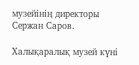музейінің директоры Сержан Саров.

Халықаралық музей күні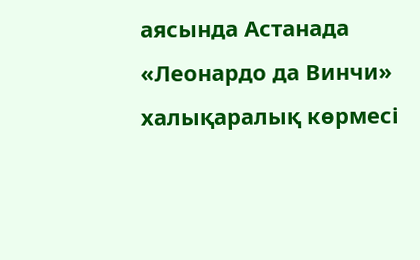аясында Астанада «Леонардо да Винчи» халықаралық көрмесі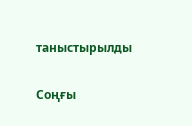таныстырылды

Соңғы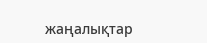жаңалықтар